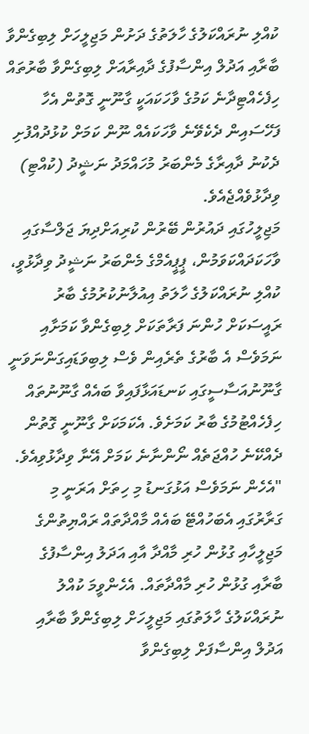ކުއްލި ނުރައްކަލުގެ ހާލަތުގެ ދަށުން މަޖިލީހަށް ލިބިގެންވާ ބާރާއި އަދުލް އިންސާފުގެ ދާއިރާއަށް ލިބިގެންވާ ބާރުތައް ހިފެހެއްޓިދާނެ ކަމުގެ ވާހަކައަކީ ގާނޫނީ ގޮތުން އެހާ ފަހޭސައިން ދެކެވޭނެ ވާހަކައެއް ނޫން ކަމަށް ކުޅުދުއްފުށި ދެކުނު ދާއިރާގެ މެންބަރު މުހައްމަދު ނަޝީދު (ކުއްޓި) ވިދާޅުވެއްޖެއެވެ.
މަޖިލީހުގައި ދައުރުން ބޭރުން ކުރިއަށްދިޔަ ޖަލްސާގައި ވާހަކަދައްކަވަމުން، ޕީޕީއެމްގެ މެންބަރު ނަޝީދު ވިދާޅުވީ، ކުއްލި ނުރައްކަލުގެ ހާލަތު އިއުލާނުކުރުމުގެ ބާރު ރައީސަކަށް ހުންނަ ފަރާތަކަށް ލިބިގެންވާ ކަމަށާއި ނަމަވެސް އެ ބާރުގެ ތެރެއިން ވެސް ލިބިވަޑައިގަންނަވަނީ ގާނޫނުއަސާސީގައި ކަނޑައަޅާފައިވާ ބައެއް ގާނޫނުތައް ހިފެހެއްޓުމުގެ ބާރު ކަމަށެވެ. އެކަމަކަށް ގާނޫނީ ގޮތުން ދެއްކޭނެ ހުއްޖަތެއް ނޯންނާނެ ކަމަށް އޭނާ ވިދާޅުވިއެވެ.
"އެހެން ނަމަވެސް އަޅުގަނޑު މި ހިތަށް އަރަނީ މި ގަރާރުގައި އެބަހުއްޓޭ ބައެއް މާއްދާތައް ރައްޔިތުންގެ މަޖިލީހާއި ގުޅުން ހުރި މާއްދާ އާއި އަދަލު އިންސާފުގެ ބާރާއި ގުޅުން ހުރި މާއްދާތައް. އެހެންވީމަ ކުއްލު ނުރައްކަލުގެ ހާލަތުގައި މަޖިލީހަށް ލިބިގެންވާ ބާރާއި އަދުލް އިންސާފަށް ލިބިގެންވާ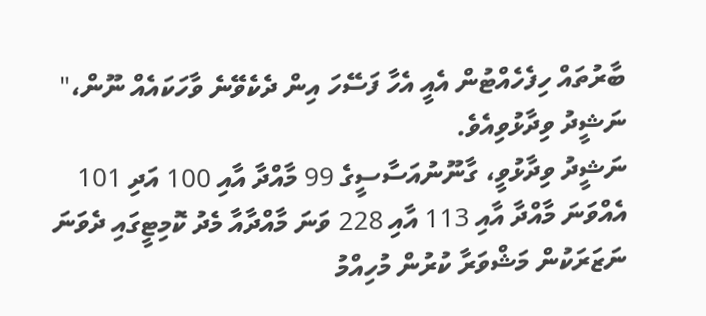ބާރުތައް ހިފެހެއްޓުން އެއީ އެހާ ފަސޭހަ އިން ދެކެވޭނެ ވާހަކައެއް ނޫން،" ނަޝީދު ވިދާޅުވިއެވެ.
ނަޝީދު ވިދާޅުވީ، ގާނޫނުއަސާސީގެ 99 މާއްދާ އާއި 100 އަދި 101 އެއްވަނަ މާއްދާ އާއި 113 އާއި 228 ވަނަ މާއްދާއާ މެދު ކޮމިޓީގައި ދެވަނަ ނަޒަރަކުން މަޝްވަރާ ކުރުން މުހިއްމު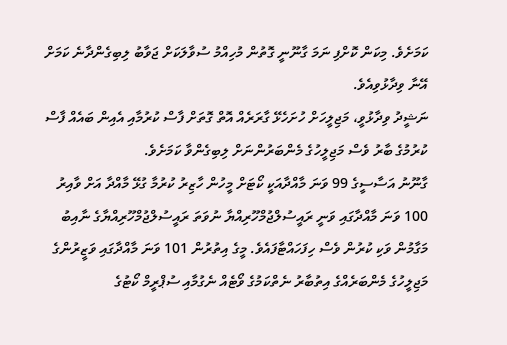ކަމަށެވެ. މިކަން ކޮށްފި ނަމަ ގާނޫނީ ގޮތުން މުހިއްމު ސުވާލަކަށް ޖަވާބު ލިބިގެންދާނެ ކަމަށް އޭނާ ވިދާޅުވިއެވެ.
ނަޝީދު ވިދާޅުވީ، މަޖިލީހަށް ހުށަހެޅޭ ގާރަރެއް އޮތް ގޮތަށް ފާސް ކުރުމާއި އެއިން ބައެއް ފާސް ކުރުމުގެ ބާރު ވެސް މަޖިލީހުގެ މެންބަރުންނަށް ލިބިގެންވާ ކަމަށެވެ.
ގާނޫނު އަސާސީގެ 99 ވަނަ މާއްދާއަކީ ކޯޓަށް މީހުން ހާޒިރު ކުރުމާ ގުޅޭ މާއްދާ އަށް ވާއިރު 100 ވަނަ މާއްދާގައި ވަނީ ރައީސުލްޖުމްހޫރިއްޔާ ނުވަތަ ރައީސުލްޖުމްހޫރިއްޔާގެ ނާއިބު މަގާމުން ވަކި ކުރުން ވެސް ހިފަހައްޓާފައެވެ. މީގެ އިތުރުން 101 ވަނަ މާއްދާގައި ވަޒީރުންގެ މަޖިލީހުގެ މެންބަރެއްގެ އިތުބާރު ނެތްކަމުގެ ވޯޓެއް ނެގުމާއި ސުޕްރީމް ކޯޓުގެ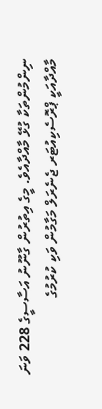ނިންމުންތަކާ ގުޅޭ މާއްދާއެވެ. މީގެ އިތުރުން ގާނޫނު އަސާސީގެ 228 ވަނަ މާއްދާއަކީ ޕްރޮސެކިއުޓަރ ޖެނެރަލް މަގާމުން ވަކި ކުރުމުގެ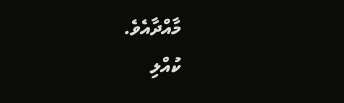މާއްދާއެވެ.
ކުއްލި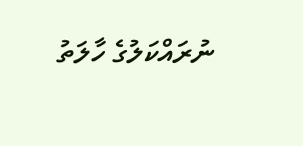ނުރައްކަލުގެ ހާލަތު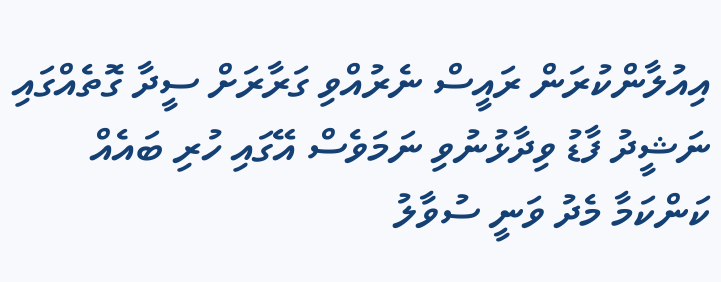އިއުލާންކުރަން ރައީސް ނެރުއްވި ގަރާރަށް ސީދާ ގޮތެއްގައި ނަޝީދު ފާޑު ވިދާޅުނުވި ނަމަވެސް އޭގައި ހުރި ބައެއް ކަންކަމާ މެދު ވަނީ ސުވާލު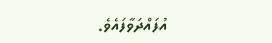އުފައްދަވާފައެވެ.